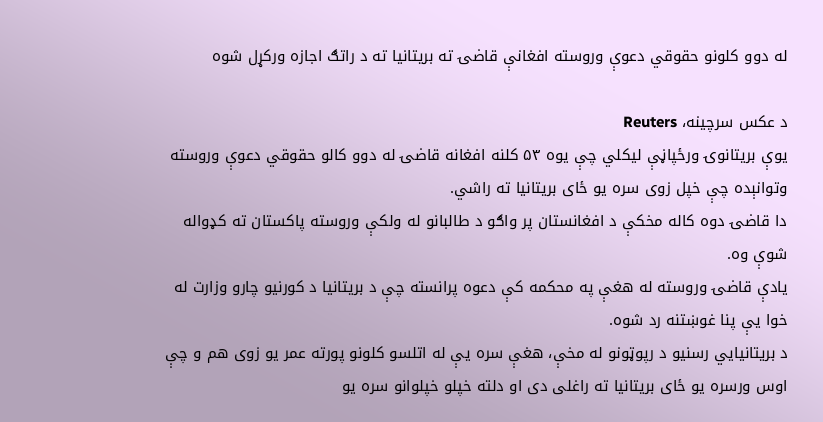له دوو کلونو حقوقي دعوې وروسته افغانې قاضۍ ته بریتانیا ته د راتګ اجازه ورکړل شوه

د عکس سرچینه، Reuters
یوې بریتانوۍ ورځپاڼې لیکلي چې یوه ۵۳ کلنه افغانه قاضۍ له دوو کالو حقوقي دعوې وروسته وتوانېده چې خپل زوی سره یو ځای بریتانیا ته راشي.
دا قاضۍ دوه کاله مخکې د افغانستان پر واګو د طالبانو له ولکې وروسته پاکستان ته کډواله شوې وه.
یادې قاضۍ وروسته له هغې په محکمه کې دعوه پرانسته چې د بریتانیا د کورنیو چارو وزارت له خوا یې پنا غوښتنه رد شوه.
د بریتانیايي رسنیو د رپوټونو له مخې، هغې سره یې له اتلسو کلونو پورته عمر یو زوی هم و چې اوس ورسره یو ځای بریتانیا ته راغلی دی او دلته خپلو خپلوانو سره یو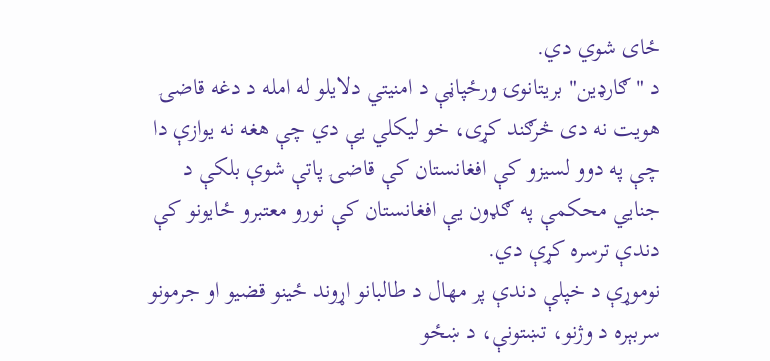ځای شوي دي.
د "ګارډین" بریتانوۍ ورځپاڼې د امنیتي دلایلو له امله د دغه قاضۍ هویت نه دی څرګند کړی، خو لیکلي یې دي چې هغه نه یوازې دا چې په دوو لسیزو کې افغانستان کې قاضۍ پاتې شوې بلکې د جنايي محکمې په ګډون یې افغانستان کې نورو معتبرو ځایونو کې دندې ترسره کړې دي.
نوموړې د خپلې دندې پر مهال د طالبانو اړوند ځینو قضیو او جرمونو سربېره د وژنو، تښتونې، د ښځو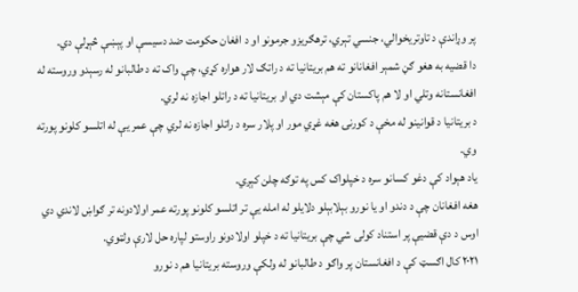پر وړاندې د تاوتریخوالي، جنسي تېري، ترهګریزو جرمونو او د افغان حکومت ضد دسیسې او پېښې څېړلې دي.
دا قضیه به هغو ګڼ شمېر افغانانو ته هم بریتانیا ته د راتګ لار هواره کړي، چې واک ته د طالبانو له رسېدو وروسته له افغانستانه وتلي او لا هم پاکستان کې مېشت دي او بریتانیا ته د راتلو اجازه نه لري.
د بریتانیا د قوانینو له مخې د کورنۍ هغه غړي مور او پلار سره د راتلو اجازه نه لري چې عمر یې له اتلسو کلونو پورته وي.
یاد هېواد کې دغو کسانو سره د خپلواک کس په توګه چلن کېږي.
هغه افغانان چې د دندو او یا نورو بېلابېلو دلایلو له امله یې تر اتلسو کلونو پورته عمر اولادونه تر ګواښ لاندي دي اوس د دې قضیې پر استناد کولی شي چې بریتانیا ته د خپلو اولادونو راوستو لپاره حل لارې ولټوي.
۲۰۲۱ کال اګسټ کې د افغانستان پر واګو د طالبانو له ولکې وروسته بریتانیا هم د نورو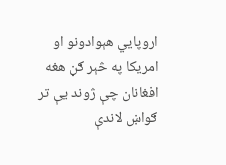اروپايي هېوادونو او امریکا په څېر ګڼ هغه افغانان چې ژوند یې تر ګواښ لاندې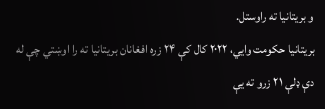و بریتانیا ته راوستل.
بریتانیا حکومت وايي، ۲۰۲۲ کال کې ۲۴ زره افغانان بریتانیا ته را اوښتي چې له دې ډلې ۲۱ زرو ته یې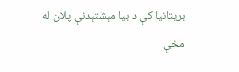بریتانیا کې د بیا مېشتېدنې پلان له مخې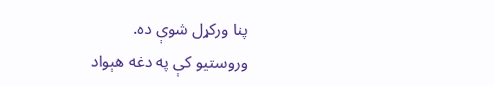پنا ورکړل شوې ده.
وروستيو کې په دغه هېواد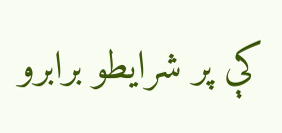کې پر شرایطو برابرو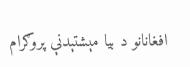افغانانو د بیا مېشتېدنې پروګرام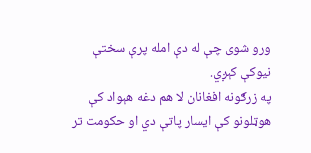ورو شوی چې له دې امله پرې سختې نیوکې کېږي.
په زرګونه افغانان لا هم دغه هېواد کې هوټلونو کې ایسار پاتې دي او حکومت تر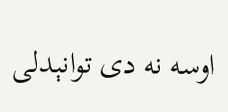اوسه نه دی توانېدلی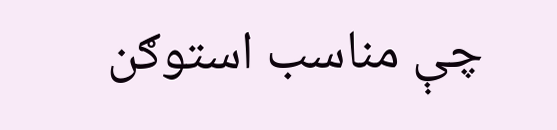چې مناسب استوګن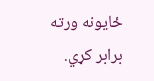ځایونه ورته برابر کړي.